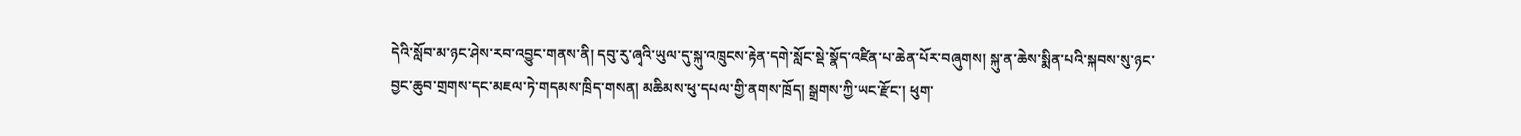དེའི་སློབ་མ་ཉང་ཤེས་རབ་འབྱུང་གནས་ནི། དབུ་རུ་ཞྭའི་ཡུལ་དུ་སྐུ་འཁྲུངས་རྟེན་དགེ་སློང་སྡེ་སྣོད་འཛིན་པ་ཆེན་པོར་བཞུགས། སྐུ་ན་ཆེས་སྨིན་པའི་སྐབས་སུ་ཉང་བྱང་ཆུབ་གྲགས་དང་མཇལ་ཏེ་གདམས་ཁྲིད་གསན། མཆིམས་ཕུ་དཔལ་གྱི་ནགས་ཁྲོད། སྒྲགས་ཀྱི་ཡང་རྫོང་། ཕུག་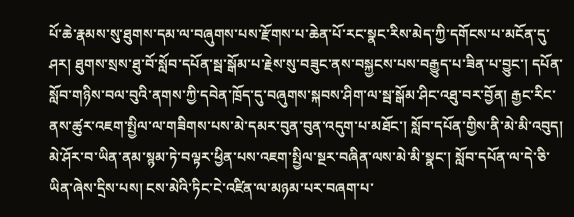པོ་ཆེ་རྣམས་སུ་ཐུགས་དམ་ལ་བཞུགས་པས་རྫོགས་པ་ཆེན་པོ་རང་སྣང་རིས་མེད་ཀྱི་དགོངས་པ་མངོན་དུ་ཤར། ཐུགས་སྲས་ཐུ་བོ་སློབ་དཔོན་སྦ་སྒོམ་པ་རྗེས་སུ་བཟུང་ནས་བསྐྱངས་པས་བརྒྱུད་པ་ཟིན་པ་བྱུང་། དཔོན་སློབ་གཉིས་བལ་བུའི་ནགས་ཀྱི་དབེན་ཁྲོད་དུ་བཞུགས་སྐབས་ཤིག་ལ་སྦ་སྒོམ་ཤིང་འཐུ་བར་བྱོན། རྒྱང་རིང་ནས་ཚུར་འཇག་སྤྱིལ་ལ་གཟིགས་པས་མེ་དམར་བུན་བུན་འདུག་པ་མཐོང་། སློབ་དཔོན་གྱིས་ནི་མེ་མི་འབུད། མེ་ཤོར་བ་ཡིན་ནམ་སྙམ་ཏེ་བལྟར་ཕྱིན་པས་འཇག་སྤྱིལ་སྔར་བཞིན་ལས་མེ་མི་སྣང་། སློབ་དཔོན་ལ་དེ་ཅི་ཡིན་ཞེས་དྲིས་པས། ངས་མེའི་ཏིང་ངེ་འཛིན་ལ་མཉམ་པར་བཞག་པ་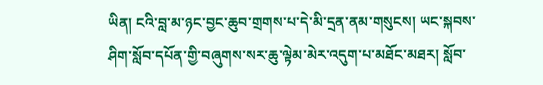ཡིན། ངའི་བླ་མ་ཉང་བྱང་ཆུབ་གྲགས་པ་དེ་མི་དྲན་ནམ་གསུངས། ཡང་སྐབས་ཤིག་སློབ་དཔོན་གྱི་བཞུགས་སར་ཆུ་ལྟེམ་མེར་འདུག་པ་མཐོང་མཐར། སློབ་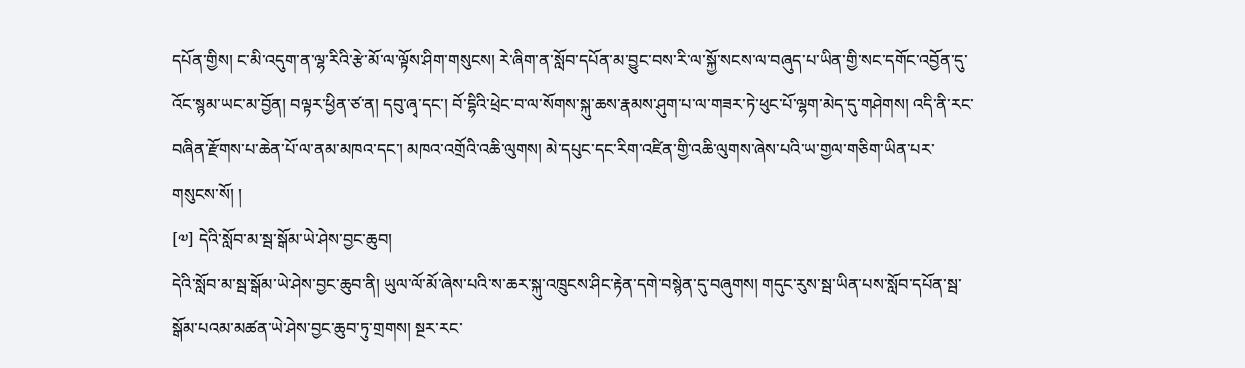དཔོན་གྱིས། ང་མི་འདུག་ན་ལྷ་རིའི་རྩེ་མོ་ལ་ལྟོས་ཤིག་གསུངས། རེ་ཞིག་ན་སློབ་དཔོན་མ་བྱུང་བས་རི་ལ་སྐྱོ་སངས་ལ་བཞུད་པ་ཡིན་གྱི་སང་དགོང་འབྱོན་དུ་འོང་སྙམ་ཡང་མ་བྱོན། བལྟར་ཕྱིན་ཙ་ན། དབུ་ཞྭ་དང་། བོ་དྷིའི་ཕྲེང་བ་ལ་སོགས་སྐུ་ཆས་རྣམས་ཤུག་པ་ལ་གཟར་ཏེ་ཕུང་པོ་ལྷག་མེད་དུ་གཤེགས། འདི་ནི་རང་བཞིན་རྫོགས་པ་ཆེན་པོ་ལ་ནམ་མཁའ་དང་། མཁའ་འགྲོའི་འཆི་ལུགས། མེ་དཔུང་དང་རིག་འཛིན་གྱི་འཆི་ལུགས་ཞེས་པའི་ཡ་གྱལ་གཅིག་ཡིན་པར་གསུངས་སོ། །
[༧] དེའི་སློབ་མ་སྦ་སྒོམ་ཡེ་ཤེས་བྱང་ཆུབ།
དེའི་སློབ་མ་སྦ་སྒོམ་ཡེ་ཤེས་བྱང་ཆུབ་ནི། ཡུལ་ལོ་མོ་ཞེས་པའི་ས་ཆར་སྐུ་འཁྲུངས་ཤིང་རྟེན་དགེ་བསྙེན་དུ་བཞུགས། གདུང་རུས་སྦ་ཡིན་པས་སློབ་དཔོན་སྦ་སྒོམ་པའམ་མཚན་ཡེ་ཤེས་བྱང་ཆུབ་ཏུ་གྲགས། སྔར་རང་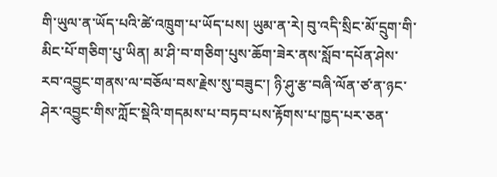གི་ཡུལ་ན་ཡོད་པའི་ཚེ་འཁྲུག་པ་ཡོད་པས། ཡུམ་ན་རེ། བུ་འདི་སྲིང་མོ་དྲུག་གི་མིང་པོ་གཅིག་པུ་ཡིན། མ་ཤི་བ་གཅིག་པུས་ཆོག་ཟེར་ནས་སློབ་དཔོན་ཤེས་རབ་འབྱུང་གནས་ལ་བཅོལ་བས་རྗེས་སུ་བཟུང་། ཉི་ཤུ་རྩ་བཞི་ལོན་ཙ་ན་ཉང་ཤེར་འབྱུང་གིས་ཀློང་སྡེའི་གདམས་པ་བཏབ་པས་རྟོགས་པ་ཁྱད་པར་ཅན་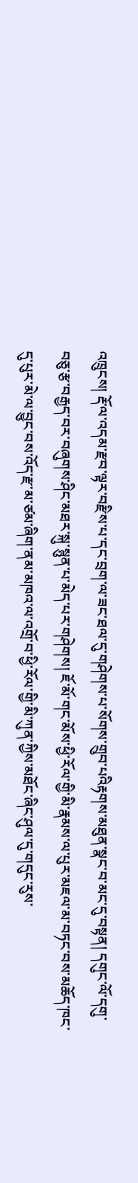འཁྲུངས། རྡོ་ལ་འདམ་རྫབ་ལྟར་བརྫིས་པ་དང་བྲག་ལ་ཟང་ཐལ་དུ་གཤེགས་པ་སོགས་གྲུབ་པའིརྟགས་མཐུན་སྣང་བ་མང་དུ་བསྟན། དགུང་ལོ་དགུ་བཅུ་རྩ་བརྒྱད་བར་བཞུགས་ཤིང་མཐར་སྐུ་སྙུན་པ་མེད་པར་གཤེགས། ཇོ་མོ་གང་མོས་ཕྱི་རོལ་གྱི་མི་རྣམས་ལ་པུར་མཇལ་མ་བཏང་བས་མཆོད་ཁང་དུ་པུར་མེ་ལ་བྱུང་བས་འོད་རྫ་མ་ཙམ་ཞིག་ནམ་མཁའ་ལ་འགྲོ་བ་ཕྱི་རོལ་གྱི་མི་ཀུན་ཀྱིས་མཐོང་ཞིང་ཤུལ་དུ་གདུང་རུས་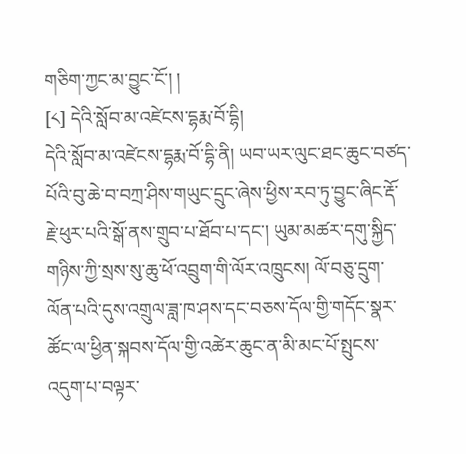གཅིག་ཀྱང་མ་བྱུང་ངོ་། །
[༨] དེའི་སློབ་མ་འཛེངས་དྷརྨ་བོ་དྷི།
དེའི་སློབ་མ་འཛེངས་དྷརྨ་བོ་དྷི་ནི། ཡབ་ཡར་ལུང་ཐང་ཆུང་བཙད་པོའི་བུ་ཆེ་བ་བཀྲ་ཤིས་གཡུང་དྲུང་ཞེས་ཕྱིས་རབ་ཏུ་བྱུང་ཞིང་རྡོ་རྗེ་ཕུར་པའི་སྒོ་ནས་གྲུབ་པ་ཐོབ་པ་དང་། ཡུམ་མཚར་དགུ་སྐྱིད་གཉིས་ཀྱི་སྲས་སུ་ཆུ་ཕོ་འབྲུག་གི་ལོར་འཁྲུངས། ལོ་བཅུ་དྲུག་ལོན་པའི་དུས་འགྲུལ་ཟླ་ཁ་ཤས་དང་བཅས་དོལ་གྱི་གདོང་སྣར་ཚོང་ལ་ཕྱིན་སྐབས་དོལ་གྱི་འཚེར་ཆུང་ན་མི་མང་པོ་སྤུངས་འདུག་པ་བལྟར་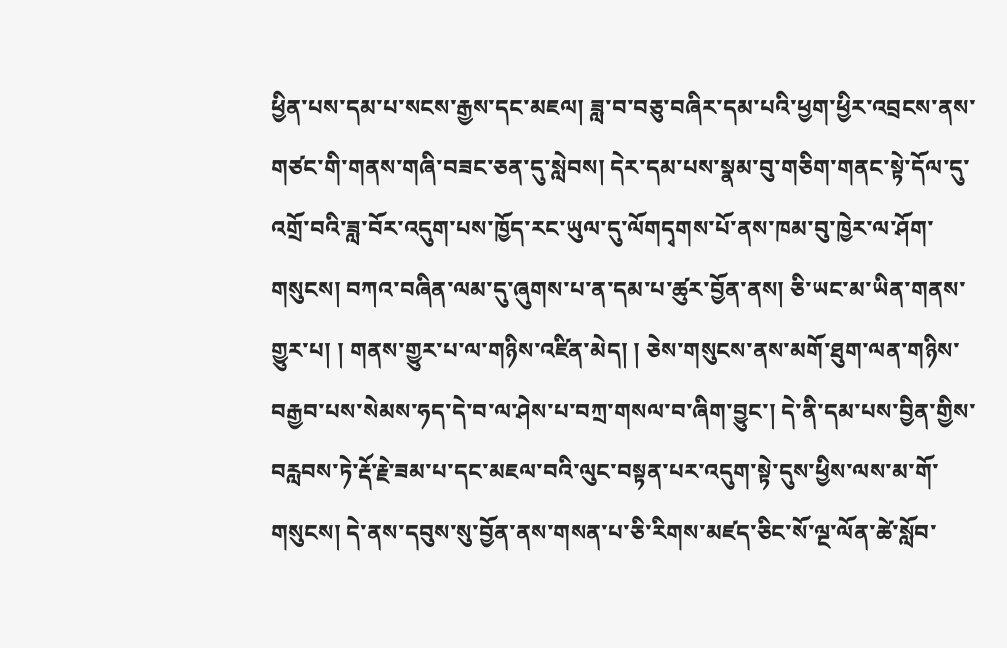ཕྱིན་པས་དམ་པ་སངས་རྒྱས་དང་མཇལ། ཟླ་བ་བཅུ་བཞིར་དམ་པའི་ཕྱག་ཕྱིར་འབྲངས་ནས་གཙང་གི་གནས་གཞི་བཟང་ཅན་དུ་སླེབས། དེར་དམ་པས་སྣམ་བུ་གཅིག་གནང་སྟེ་དོལ་དུ་འགྲོ་བའི་ཟླ་བོར་འདུག་པས་ཁྱོད་རང་ཡུལ་དུ་ལོགདྭགས་པོ་ནས་ཁམ་བུ་ཁྱེར་ལ་ཤོག་གསུངས། བཀའ་བཞིན་ལམ་དུ་ཞུགས་པ་ན་དམ་པ་ཚུར་བྱོན་ནས། ཅི་ཡང་མ་ཡིན་གནས་གྱུར་པ། ། གནས་གྱུར་པ་ལ་གཉིས་འཛིན་མེད། ། ཅེས་གསུངས་ནས་མགོ་ཐུག་ལན་གཉིས་བརྒྱབ་པས་སེམས་ཧད་དེ་བ་ལ་ཤེས་པ་བཀྲ་གསལ་བ་ཞིག་བྱུང་། དེ་ནི་དམ་པས་བྱིན་གྱིས་བརླབས་ཏེ་རྡོ་རྗེ་ཟམ་པ་དང་མཇལ་བའི་ལུང་བསྟན་པར་འདུག་སྟེ་དུས་ཕྱིས་ལས་མ་གོ་གསུངས། དེ་ནས་དབུས་སུ་བྱོན་ནས་གསན་པ་ཅི་རིགས་མཛད་ཅིང་སོ་ལྔ་ལོན་ཚེ་སློབ་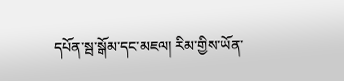དཔོན་སྦ་སྒོམ་དང་མཇལ། རིམ་གྱིས་ཡོན་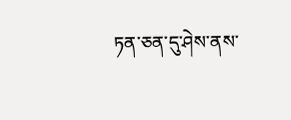ཏན་ཅན་དུ་ཤེས་ནས་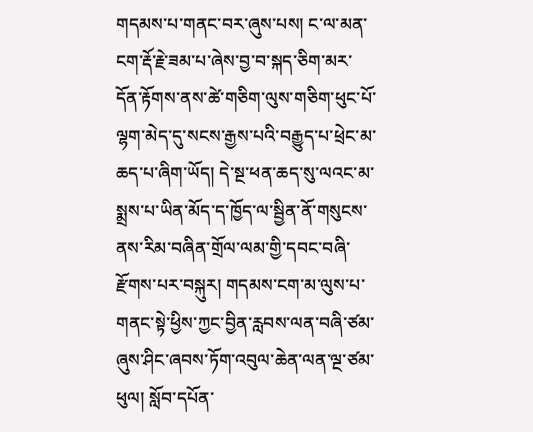གདམས་པ་གནང་བར་ཞུས་པས། ང་ལ་མན་ངག་རྡོ་རྗེ་ཟམ་པ་ཞེས་བྱ་བ་སྐད་ཅིག་མར་དོན་རྟོགས་ནས་ཚེ་གཅིག་ལུས་གཅིག་ཕུང་པོ་ལྷག་མེད་དུ་སངས་རྒྱས་པའི་བརྒྱུད་པ་ཕྲེང་མ་ཆད་པ་ཞིག་ཡོད། དེ་སྔ་ཕན་ཆད་སུ་ལའང་མ་སྨྲས་པ་ཡིན་མོད་ད་ཁྱོད་ལ་སྦྱིན་ནོ་གསུངས་ནས་རིམ་བཞིན་གྲོལ་ལམ་གྱི་དབང་བཞི་རྫོགས་པར་བསྐུར། གདམས་ངག་མ་ལུས་པ་གནང་སྟེ་ཕྱིས་ཀྱང་བྱིན་རླབས་ལན་བཞི་ཙམ་ཞུས་ཤིང་ཞབས་ཏོག་འབུལ་ཆེན་ལན་ལྔ་ཙམ་ཕུལ། སློབ་དཔོན་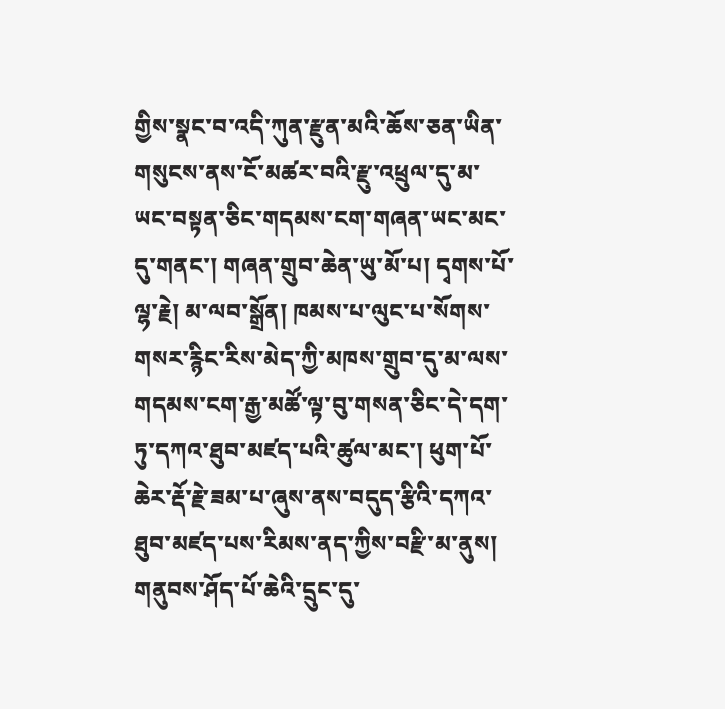གྱིས་སྣང་བ་འདི་ཀུན་རྫུན་མའི་ཆོས་ཅན་ཡིན་གསུངས་ནས་ངོ་མཚར་བའི་རྫུ་འཕྲུལ་དུ་མ་ཡང་བསྟན་ཅིང་གདམས་ངག་གཞན་ཡང་མང་དུ་གནང་། གཞན་གྲུབ་ཆེན་ཡུ་མོ་པ། དྭགས་པོ་ལྷ་རྗེ། མ་ལབ་སྒྲོན། ཁམས་པ་ལུང་པ་སོགས་གསར་རྙིང་རིས་མེད་ཀྱི་མཁས་གྲུབ་དུ་མ་ལས་གདམས་ངག་རྒྱ་མཚོ་ལྟ་བུ་གསན་ཅིང་དེ་དག་ཏུ་དཀའ་ཐུབ་མཛད་པའི་ཚུལ་མང་། ཕུག་པོ་ཆེར་རྡོ་རྗེ་ཟམ་པ་ཞུས་ནས་བདུད་རྩིའི་དཀའ་ཐུབ་མཛད་པས་རིམས་ནད་ཀྱིས་བརྫི་མ་ནུས། གནུབས་ཤོད་པོ་ཆེའི་དྲུང་དུ་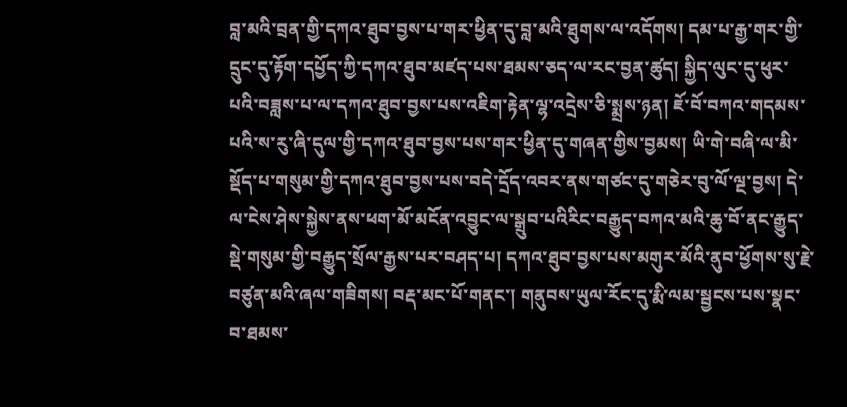བླ་མའི་བྲན་གྱི་དཀའ་ཐུབ་བྱས་པ་གར་ཕྱིན་དུ་བླ་མའི་ཐུགས་ལ་འདོགས། དམ་པ་རྒྱ་གར་གྱི་དྲུང་དུ་རྟོག་དཔྱོད་ཀྱི་དཀའ་ཐུབ་མཛད་པས་ཐམས་ཅད་ལ་རང་བྱན་ཚུད། སྐྱིད་ལུང་དུ་ཕུར་པའི་བཟླས་པ་ལ་དཀའ་ཐུབ་བྱས་པས་འཇིག་རྟེན་ལྷ་འདྲེས་ཅི་སྨྲས་ཉན། ཇོ་བོ་བཀའ་གདམས་པའི་ས་རུ་ཞི་དུལ་གྱི་དཀའ་ཐུབ་བྱས་པས་གར་ཕྱིན་དུ་གཞན་གྱིས་བྱམས། ཡི་གེ་བཞི་ལ་མི་སྡོད་པ་གསུམ་གྱི་དཀའ་ཐུབ་བྱས་པས་བདེ་དྲོད་འབར་ནས་གཙང་དུ་གཅེར་བུ་ལོ་ལྔ་བྱས། དེ་ལ་ངེས་ཤེས་སྐྱེས་ནས་ཕག་མོ་མངོན་འབྱུང་ལ་སྒྲུབ་པའིརིང་བརྒྱུད་བཀའ་མའི་ཆུ་བོ་ནང་རྒྱུད་སྡེ་གསུམ་གྱི་བརྒྱུད་སྲོལ་རྒྱས་པར་བཤད་པ། དཀའ་ཐུབ་བྱས་པས་མགུར་མོའི་ནུབ་ཕྱོགས་སུ་རྗེ་བཙུན་མའི་ཞལ་གཟིགས། བརྡ་མང་པོ་གནང་། གནུབས་ཡུལ་རོང་དུ་རྨི་ལམ་སྦྱངས་པས་སྣང་བ་ཐམས་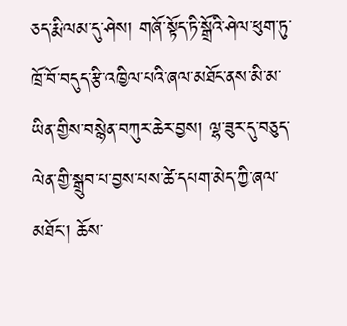ཅད་རྨི་ལམ་དུ་ཤེས། གཞོ་སྟོད་ཏི་སྒྲོའི་ཤེལ་ཕུག་ཏུ་ཁྲོ་བོ་བདུད་རྩི་འཁྱིལ་པའི་ཞལ་མཐོང་ནས་མི་མ་ཡིན་གྱིས་བསྙེན་བཀུར་ཆེར་བྱས། ལྷ་ཟུར་དུ་བཅུད་ལེན་གྱི་སྒྲུབ་པ་བྱས་པས་ཚེ་དཔག་མེད་ཀྱི་ཞལ་མཐོང་། ཆོས་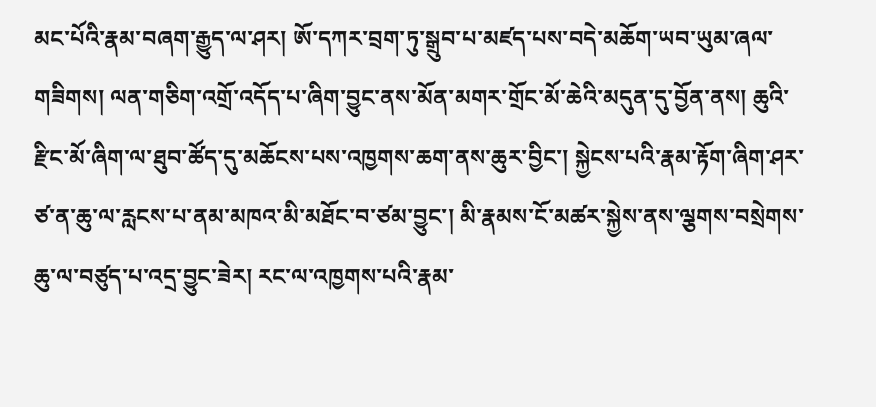མང་པོའི་རྣམ་བཞག་རྒྱུད་ལ་ཤར། ཨོ་དཀར་བྲག་ཏུ་སྒྲུབ་པ་མཛད་པས་བདེ་མཆོག་ཡབ་ཡུམ་ཞལ་གཟིགས། ལན་གཅིག་འགྲོ་འདོད་པ་ཞིག་བྱུང་ནས་མོན་མགར་གྲོང་མོ་ཆེའི་མདུན་དུ་བྱོན་ནས། ཆུའི་རྫིང་མོ་ཞིག་ལ་ཐུབ་ཚོད་དུ་མཆོངས་པས་འཁྱགས་ཆག་ནས་ཆུར་བྱིང་། སྐྱེངས་པའི་རྣམ་རྟོག་ཞིག་ཤར་ཙ་ན་ཆུ་ལ་རླངས་པ་ནམ་མཁའ་མི་མཐོང་བ་ཙམ་བྱུང་། མི་རྣམས་ངོ་མཚར་སྐྱེས་ནས་ལྕགས་བསྲེགས་ཆུ་ལ་བཙུད་པ་འདྲ་བྱུང་ཟེར། རང་ལ་འཁྱགས་པའི་རྣམ་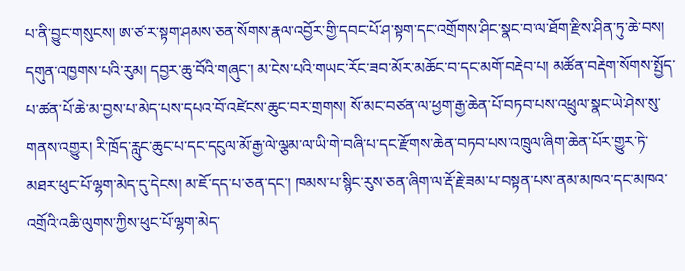པ་ནི་བྱུང་གསུངས། ཨ་ཙ་ར་སྟག་ཤམས་ཅན་སོགས་རྣལ་འབྱོར་གྱི་དབང་པོ་ཤ་སྟག་དང་འགྲོགས་ཤིང་སྣང་བ་ལ་ཐོག་རྫིས་ཤིན་ཏུ་ཆེ་བས། དགུན་འཁྱགས་པའི་རུམ། དབྱར་ཆུ་བོའི་གཞུང་། མ་ངེས་པའི་གཡང་རོང་ཟབ་མོར་མཆོང་བ་དང་མགོ་བརྡེབ་པ། མཚོན་བརྡེག་སོགས་སྤྱོད་པ་ཚན་པོ་ཆེ་མ་བྱས་པ་མེད་པས་དཔའ་བོ་འཛེངས་ཆུང་བར་གྲགས། སོ་མང་བཙན་ལ་ཕྱག་རྒྱ་ཆེན་པོ་བཏབ་པས་འཕྲུལ་སྣང་ཡེ་ཤེས་སུ་གནས་འགྱུར། རི་ཁྲོད་རླུང་ཆུང་པ་དང་དངུལ་མོ་རྒྱ་ལེ་ལྕམ་ལ་ཡི་གེ་བཞི་པ་དང་རྫོགས་ཆེན་བཏབ་པས་འཁྲུལ་ཞིག་ཆེན་པོར་གྱུར་ཏེ་མཐར་ཕུང་པོ་ལྷག་མེད་དུ་དེངས། མ་ཇོ་དད་པ་ཅན་དང་། ཁམས་པ་སྙིང་རུས་ཅན་ཞིག་ལ་རྡོ་རྗེ་ཟམ་པ་བསྟན་པས་ནམ་མཁའ་དང་མཁའ་འགྲོའི་འཆི་ལུགས་ཀྱིས་ཕུང་པོ་ལྷག་མེད་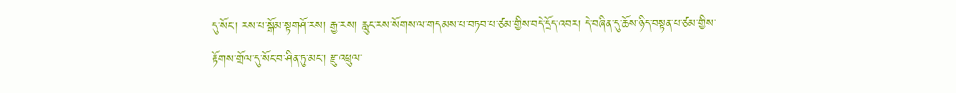དུ་སོང་། རས་པ་སྒོམ་སྟགཤོ་རས། རྒྱ་རས། རླུང་རས་སོགས་ལ་གདམས་པ་བཏབ་པ་ཙམ་གྱིས་བདེ་དྲོད་འབར། དེ་བཞིན་དུ་ཆོས་ཉིད་བསྟན་པ་ཙམ་གྱིས་རྟོགས་གྲོལ་དུ་སོང་བ་ཤིན་ཏུ་མང་། རྫུ་འཕྲུལ་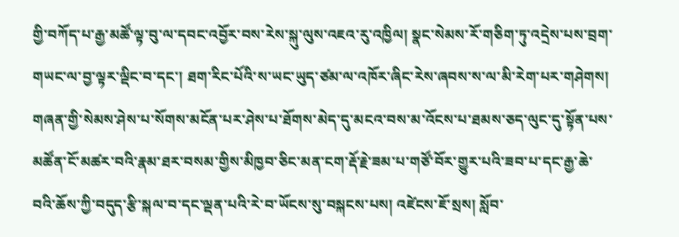གྱི་བཀོད་པ་རྒྱ་མཚོ་ལྟ་བུ་ལ་དབང་འབྱོར་བས་རེས་སྐུ་ལུས་འཇའ་རུ་འཁྱིལ། སྣང་སེམས་རོ་གཅིག་ཏུ་འདྲེས་པས་བྲག་གཡང་ལ་བྱ་ལྟར་ལྡིང་བ་དང་། ཐག་རིང་པོའི་ས་ཡང་ཡུད་ཙམ་ལ་འཁོར་ཞིང་རེས་ཞབས་ས་ལ་མི་རེག་པར་གཤེགས། གཞན་གྱི་སེམས་ཤེས་པ་སོགས་མངོན་པར་ཤེས་པ་ཐོགས་མེད་དུ་མངའ་བས་མ་འོངས་པ་ཐམས་ཅད་ལུང་དུ་སྟོན་པས་མཚོན་ངོ་མཚར་བའི་རྣམ་ཐར་བསམ་གྱིས་མིཁྱབ་ཅིང་མན་ངག་རྡོ་རྗེ་ཟམ་པ་གཙོ་བོར་གྱུར་པའི་ཟབ་པ་དང་རྒྱ་ཆེ་བའི་ཆོས་ཀྱི་བདུད་རྩི་སྐལ་བ་དང་ལྡན་པའི་རེ་བ་ཡོངས་སུ་བསྐངས་པས། འཛེངས་ཇོ་སྲས། སློབ་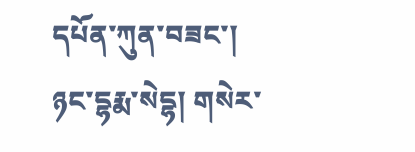དཔོན་ཀུན་བཟང་། ཉང་དྷརྨ་སེདྷ། གསེར་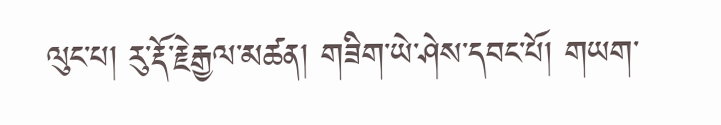ལུང་པ། རུ་རྡོ་རྗེརྒྱལ་མཚན། གཟིག་ཡེ་ཤེས་དབང་པོ། གཡག་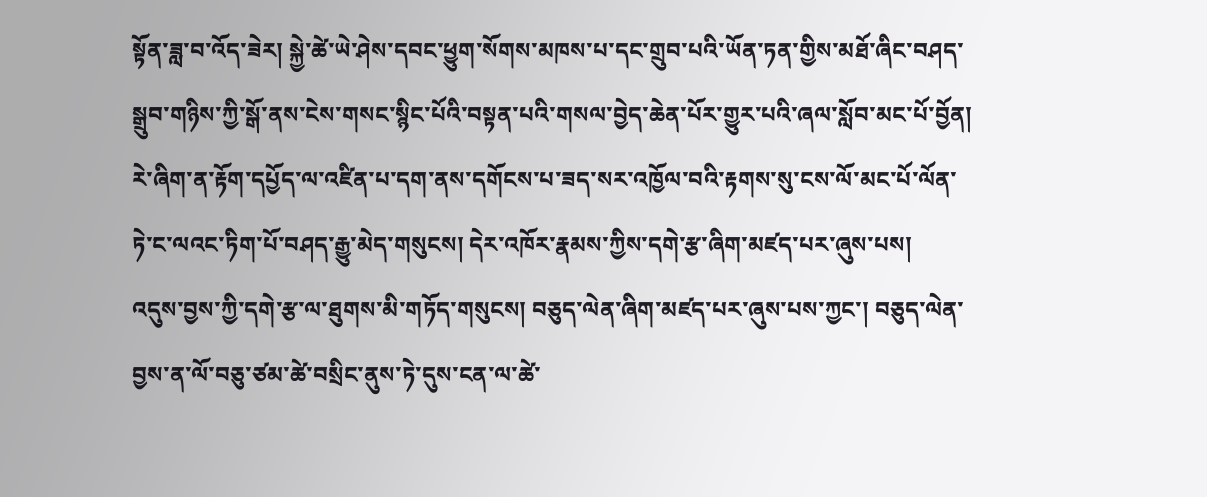སྟོན་ཟླ་བ་འོད་ཟེར། སྐྱེ་ཚེ་ཡེ་ཤེས་དབང་ཕྱུག་སོགས་མཁས་པ་དང་གྲུབ་པའི་ཡོན་ཏན་གྱིས་མཐོ་ཞིང་བཤད་སྒྲུབ་གཉིས་ཀྱི་སྒོ་ནས་ངེས་གསང་སྙིང་པོའི་བསྟན་པའི་གསལ་བྱེད་ཆེན་པོར་གྱུར་པའི་ཞལ་སློབ་མང་པོ་བྱོན། རེ་ཞིག་ན་རྟོག་དཔྱོད་ལ་འཛིན་པ་དག་ནས་དགོངས་པ་ཟད་སར་འཁྱོལ་བའི་རྟགས་སུ་ངས་ལོ་མང་པོ་ལོན་ཏེ་ང་ལའང་ཏིག་པོ་བཤད་རྒྱུ་མེད་གསུངས། དེར་འཁོར་རྣམས་ཀྱིས་དགེ་རྩ་ཞིག་མཛད་པར་ཞུས་པས། འདུས་བྱས་ཀྱི་དགེ་རྩ་ལ་ཐུགས་མི་གཏོད་གསུངས། བཅུད་ལེན་ཞིག་མཛད་པར་ཞུས་པས་ཀྱང་། བཅུད་ལེན་བྱས་ན་ལོ་བཅུ་ཙམ་ཚེ་བསྲིང་ནུས་ཏེ་དུས་ངན་ལ་ཚེ་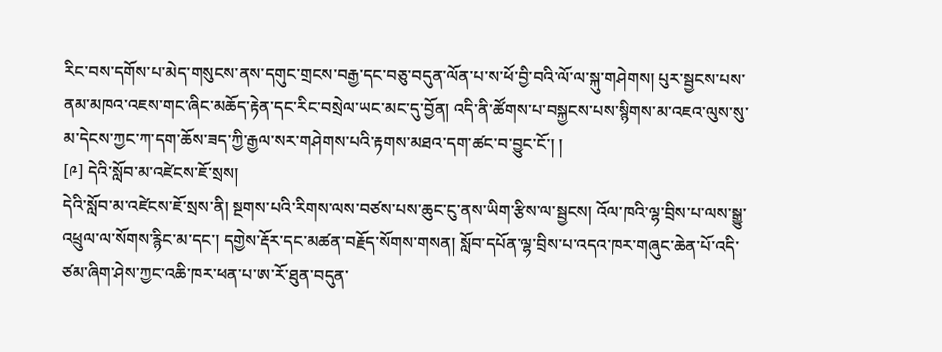རིང་བས་དགོས་པ་མེད་གསུངས་ནས་དགུང་གྲངས་བརྒྱ་དང་བཅུ་བདུན་ལོན་པ་ས་ཕོ་བྱི་བའི་ལོ་ལ་སྐུ་གཤེགས། པུར་སྦྱངས་པས་ནམ་མཁའ་འཇས་གང་ཞིང་མཆོད་རྟེན་དང་རིང་བསྲེལ་ཡང་མང་དུ་བྱོན། འདི་ནི་ཚོགས་པ་བསྐྱངས་པས་སྙིགས་མ་འཇའ་ལུས་སུ་མ་དེངས་ཀྱང་ཀ་དག་ཆོས་ཟད་ཀྱི་རྒྱལ་སར་གཤེགས་པའི་རྟགས་མཐའ་དག་ཚང་བ་བྱུང་ངོ་། །
[༩] དེའི་སློབ་མ་འཛེངས་ཇོ་སྲས།
དེའི་སློབ་མ་འཛེངས་ཇོ་སྲས་ནི། སྔགས་པའི་རིགས་ལས་བཙས་པས་ཆུང་ངུ་ནས་ཡིག་རྩིས་ལ་སྦྱངས། འོལ་ཁའི་ལྷ་བྲིས་པ་ལས་སྒྱུ་འཕྲུལ་ལ་སོགས་རྙིང་མ་དང་། དགྱེས་རྡོར་དང་མཚན་བརྗོད་སོགས་གསན། སློབ་དཔོན་ལྷ་བྲིས་པ་འདའ་ཁར་གཞུང་ཆེན་པོ་འདི་ཙམ་ཞིག་ཤེས་ཀྱང་འཆི་ཁར་ཕན་པ་ཨ་རོ་ཐུན་བདུན་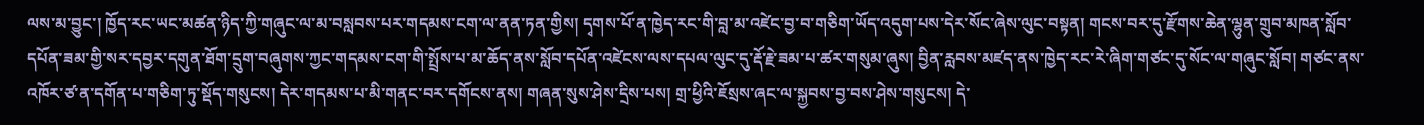ལས་མ་བྱུང་། ཁྱོད་རང་ཡང་མཚན་ཉིད་ཀྱི་གཞུང་ལ་མ་བསླབས་པར་གདམས་ངག་ལ་ནན་ཏན་གྱིས། དྭགས་པོ་ན་ཁྱེད་རང་གི་བླ་མ་འཛེང་བྱ་བ་གཅིག་ཡོད་འདུག་པས་དེར་སོང་ཞེས་ལུང་བསྟན། གངས་བར་དུ་རྫོགས་ཆེན་ལྷུན་གྲུབ་མཁན་སློབ་དཔོན་ཟམ་གྱི་སར་དབྱར་དགུན་ཐོག་དྲུག་བཞུགས་ཀྱང་གདམས་ངག་གི་སྤྲོས་པ་མ་ཆོད་ནས་སློབ་དཔོན་འཛེངས་ལས་དཔལ་ལུང་དུ་རྡོ་རྗེ་ཟམ་པ་ཚར་གསུམ་ཞུས། བྱིན་རླབས་མཛད་ནས་ཁྱེད་རང་རེ་ཞིག་གཙང་དུ་སོང་ལ་གཞུང་སློབ། གཙང་ནས་འཁོར་ཙ་ན་དགོན་པ་གཅིག་ཏུ་སྡོད་གསུངས། དེར་གདམས་པ་མི་གནང་བར་དགོངས་ནས། གཞན་སུས་ཤེས་དྲིས་པས། གྲ་ཕྱིའི་ཇོསྲས་ཞང་ལ་སྐྱབས་བྱ་བས་ཤེས་གསུངས། དེ་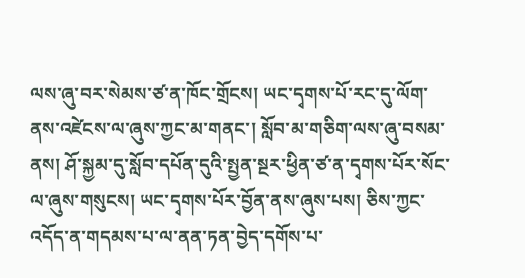ལས་ཞུ་བར་སེམས་ཙ་ན་ཁོང་གྲོངས། ཡང་དྭགས་པོ་རང་དུ་ལོག་ནས་འཛེངས་ལ་ཞུས་ཀྱང་མ་གནང་། སློབ་མ་གཅིག་ལས་ཞུ་བསམ་ནས། ཤོ་སྐྱམ་དུ་སློབ་དཔོན་དུའི་སྤྱན་སྔར་ཕྱིན་ཙ་ན་དྭགས་པོར་སོང་ལ་ཞུས་གསུངས། ཡང་དྭགས་པོར་བྱོན་ནས་ཞུས་པས། ཅིས་ཀྱང་འདོད་ན་གདམས་པ་ལ་ནན་ཏན་བྱེད་དགོས་པ་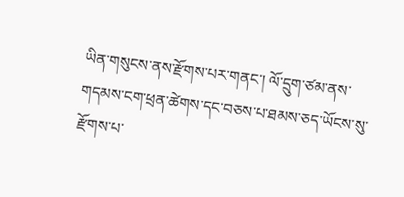ཡིན་གསུངས་ནས་རྫོགས་པར་གནང་། ལོ་དྲུག་ཙམ་ནས་གདམས་ངག་ཕྲན་ཚེགས་དང་བཅས་པ་ཐམས་ཅད་ཡོངས་སུ་རྫོགས་པ་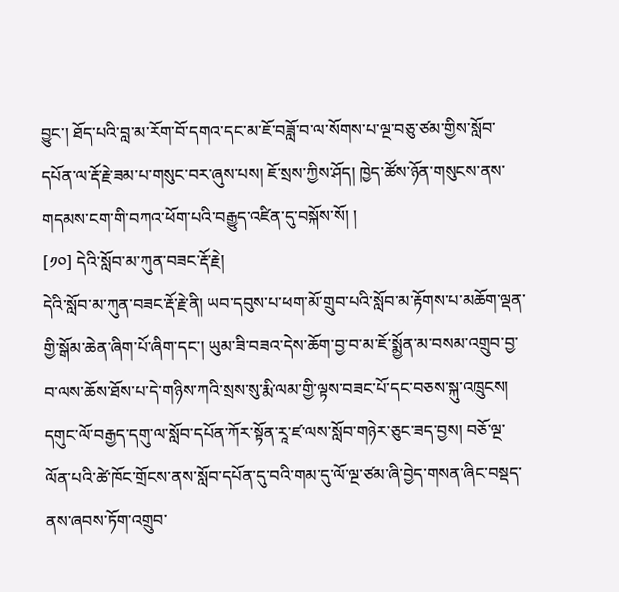བྱུང་། ཐོད་པའི་བླ་མ་རོག་བོ་དགའ་དང་མ་ཇོ་བཟློ་བ་ལ་སོགས་པ་ལྔ་བཅུ་ཙམ་གྱིས་སློབ་དཔོན་ལ་རྡོ་རྗེ་ཟམ་པ་གསུང་བར་ཞུས་པས། ཇོ་སྲས་ཀྱིས་ཤོད། ཁྱེད་ཚོས་ཉོན་གསུངས་ནས་གདམས་ངག་གི་བཀའ་ཕོག་པའི་བརྒྱུད་འཛིན་དུ་བསྐོས་སོ། །
[༡༠] དེའི་སློབ་མ་ཀུན་བཟང་རྡོ་རྗེ།
དེའི་སློབ་མ་ཀུན་བཟང་རྡོ་རྗེ་ནི། ཡབ་དབུས་པ་ཕག་མོ་གྲུབ་པའི་སློབ་མ་རྟོགས་པ་མཆོག་ལྡན་གྱི་སྒོམ་ཆེན་ཞིག་པོ་ཞིག་དང་། ཡུམ་ཟི་བཟའ་དེས་ཆོག་བྱ་བ་མ་ཇོ་སྨྱོན་མ་བསམ་འགྲུབ་བྱ་བ་ལས་ཆོས་ཐོས་པ་དེ་གཉིས་ཀའི་སྲས་སུ་རྨི་ལམ་གྱི་ལྟས་བཟང་པོ་དང་བཅས་སྐུ་འཁྲུངས། དགུང་ལོ་བརྒྱད་དགུ་ལ་སློབ་དཔོན་ཀོར་སྟོན་རཱ་ཛ་ལས་སློབ་གཉེར་ཅུང་ཟད་བྱས། བཅོ་ལྔ་ལོན་པའི་ཚེ་ཁོང་གྲོངས་ནས་སློབ་དཔོན་དུ་བའི་གམ་དུ་ལོ་ལྔ་ཙམ་ཞི་བྱེད་གསན་ཞིང་བསྡད་ནས་ཞབས་ཏོག་འགྲུབ་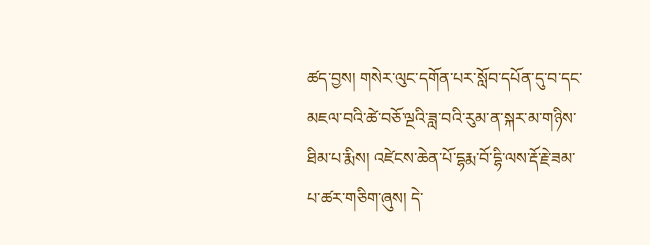ཚད་བྱས། གསེར་ལུང་དགོན་པར་སློབ་དཔོན་དུ་བ་དང་མཇལ་བའི་ཚེ་བཅོ་ལྔའི་ཟླ་བའི་རུམ་ན་སྐར་མ་གཉིས་ཐིམ་པ་རྨིས། འཛེངས་ཆེན་པོ་དྷརྨ་བོ་དྷི་ལས་རྡོ་རྗེ་ཟམ་པ་ཚར་གཅིག་ཞུས། དེ་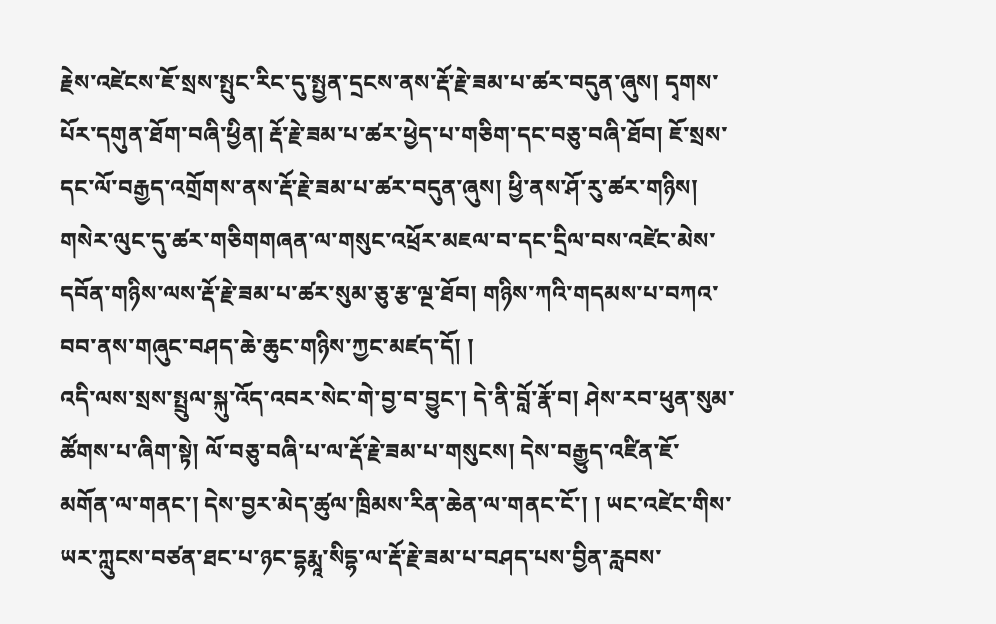རྗེས་འཛེངས་ཇོ་སྲས་སྤུང་རིང་དུ་སྤྱན་དྲངས་ནས་རྡོ་རྗེ་ཟམ་པ་ཚར་བདུན་ཞུས། དྭགས་པོར་དགུན་ཐོག་བཞི་ཕྱིན། རྡོ་རྗེ་ཟམ་པ་ཚར་ཕྱེད་པ་གཅིག་དང་བཅུ་བཞི་ཐོབ། ཇོ་སྲས་དང་ལོ་བརྒྱད་འགྲོགས་ནས་རྡོ་རྗེ་ཟམ་པ་ཚར་བདུན་ཞུས། ཕྱི་ནས་ཤོ་རུ་ཚར་གཉིས། གསེར་ལུང་དུ་ཚར་གཅིགགཞན་ལ་གསུང་འཕྲོར་མཇལ་བ་དང་དྲིལ་བས་འཛེང་མེས་དབོན་གཉིས་ལས་རྡོ་རྗེ་ཟམ་པ་ཚར་སུམ་ཅུ་རྩ་ལྔ་ཐོབ། གཉིས་ཀའི་གདམས་པ་བཀའ་བབ་ནས་གཞུང་བཤད་ཆེ་ཆུང་གཉིས་ཀྱང་མཛད་དོ། །
འདི་ལས་སྲས་སྤྲུལ་སྐུ་འོད་འབར་སེང་གེ་བྱ་བ་བྱུང་། དེ་ནི་བློ་རྣོ་བ། ཤེས་རབ་ཕུན་སུམ་ཚོགས་པ་ཞིག་སྟེ། ལོ་བཅུ་བཞི་པ་ལ་རྡོ་རྗེ་ཟམ་པ་གསུངས། དེས་བརྒྱུད་འཛིན་ཇོ་མགོན་ལ་གནང་། དེས་བྱར་མེད་ཚུལ་ཁྲིམས་རིན་ཆེན་ལ་གནང་ངོ་། ། ཡང་འཛེང་གིས་ཡར་ཀླུངས་བཙན་ཐང་པ་ཉང་དྷརྨཱ་སིདྷ་ལ་རྡོ་རྗེ་ཟམ་པ་བཤད་པས་བྱིན་རླབས་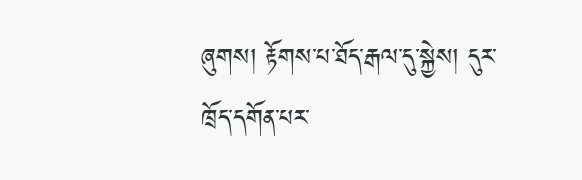ཞུགས། རྟོགས་པ་ཐོད་རྒལ་དུ་སྐྱེས། དུར་ཁྲོད་དགོན་པར་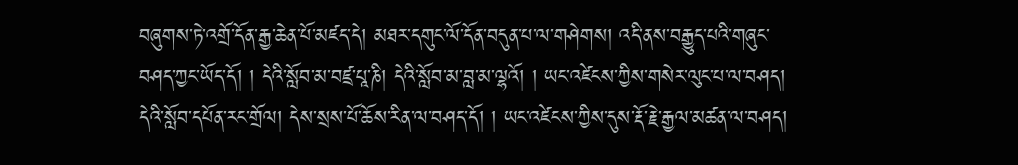བཞུགས་ཏེ་འགྲོ་དོན་རྒྱ་ཆེན་པོ་མཛད་དེ། མཐར་དགུང་ལོ་དོན་བདུན་པ་ལ་གཤེགས། འདི་ནས་བརྒྱུད་པའི་གཞུང་བཤད་ཀྱང་ཡོད་དོ། ། དེའི་སློབ་མ་བཛྲ་པཱ་ཎི། དེའི་སློབ་མ་བླ་མ་ལྷའོ། ། ཡང་འཛེངས་ཀྱིས་གསེར་ལུང་པ་ལ་བཤད། དེའི་སློབ་དཔོན་རང་གྲོལ། དེས་སྲས་པོ་ཆོས་རིན་ལ་བཤད་དོ། ། ཡང་འཛེངས་ཀྱིས་དུས་རྡོ་རྗེ་རྒྱལ་མཚན་ལ་བཤད།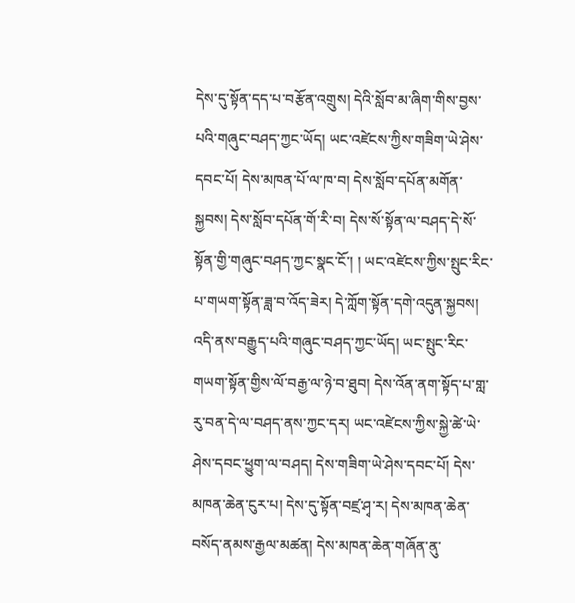དེས་དུ་སྟོན་དད་པ་བརྩོན་འགྲུས། དེའི་སློབ་མ་ཞིག་གིས་བྱས་པའི་གཞུང་བཤད་ཀྱང་ཡོད། ཡང་འཛེངས་ཀྱིས་གཟིག་ཡེ་ཤེས་དབང་པོ། དེས་མཁན་པོ་ལ་ཁ་བ། དེས་སློབ་དཔོན་མགོན་སྐྱབས། དེས་སློབ་དཔོན་གོ་རི་བ། དེས་སོ་སྟོན་ལ་བཤད་དེ་སོ་སྟོན་གྱི་གཞུང་བཤད་ཀྱང་སྣང་ངོ་། ། ཡང་འཛེངས་ཀྱིས་སྤུང་རིང་པ་གཡག་སྟོན་ཟླ་བ་འོད་ཟེར། དེ་ཀློག་སྟོན་དགེ་འདུན་སྐྱབས། འདི་ནས་བརྒྱུད་པའི་གཞུང་བཤད་ཀྱང་ཡོད། ཡང་སྤུང་རིང་གཡག་སྟོན་གྱིས་ལོ་བརྒྱ་ལ་ཉེ་བ་ཐུབ། དེས་འོན་ནག་སྟོད་པ་གླ་རུ་བན་དེ་ལ་བཤད་ནས་ཀྱང་དར། ཡང་འཛེངས་ཀྱིས་སྐྱེ་ཚེ་ཡེ་ཤེས་དབང་ཕྱུག་ལ་བཤད། དེས་གཟིག་ཡེ་ཤེས་དབང་པོ། དེས་མཁན་ཆེན་ངུར་པ། དེས་དུ་སྟོན་བཛྲ་ཤྭ་ར། དེས་མཁན་ཆེན་བསོད་ནམས་རྒྱལ་མཚན། དེས་མཁན་ཆེན་གཞོན་ནུ་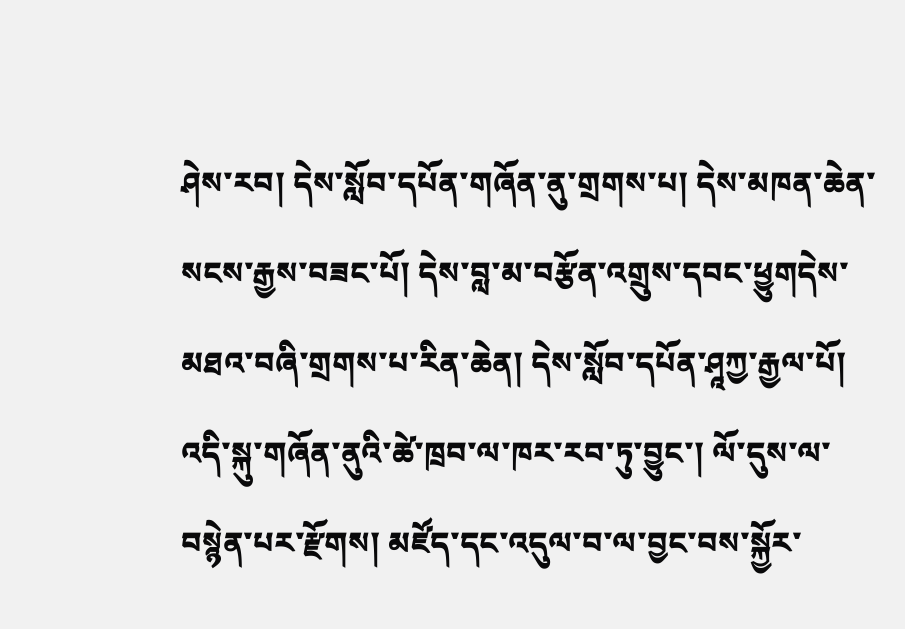ཤེས་རབ། དེས་སློབ་དཔོན་གཞོན་ནུ་གྲགས་པ། དེས་མཁན་ཆེན་སངས་རྒྱས་བཟང་པོ། དེས་བླ་མ་བརྩོན་འགྲུས་དབང་ཕྱུགདེས་མཐའ་བཞི་གྲགས་པ་རིན་ཆེན། དེས་སློབ་དཔོན་ཤཱཀྱ་རྒྱལ་པོ། འདི་སྐུ་གཞོན་ནུའི་ཚེ་ཁྲབ་ལ་ཁར་རབ་ཏུ་བྱུང་། ལོ་དུས་ལ་བསྙེན་པར་རྫོགས། མཛོད་དང་འདུལ་བ་ལ་བྱང་བས་སྐྱོར་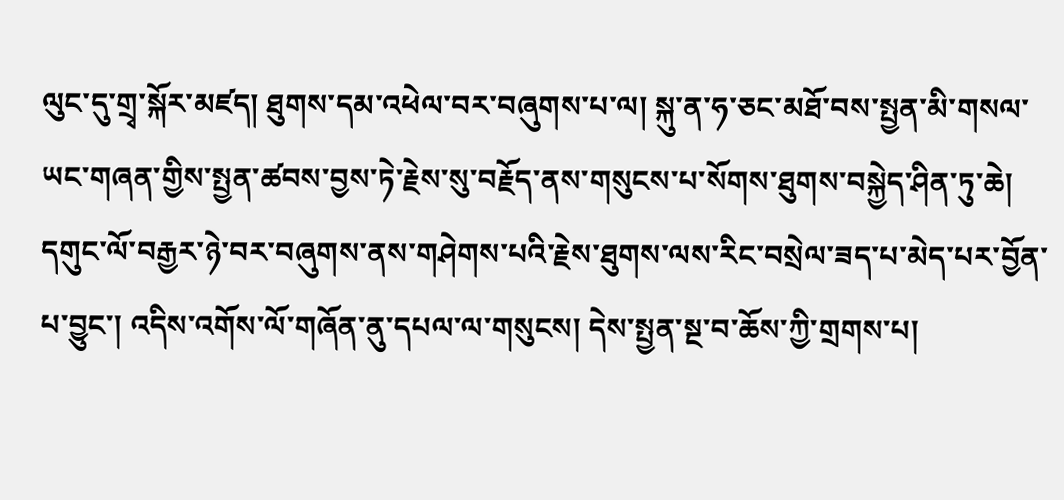ལུང་དུ་གྲྭ་སྐོར་མཛད། ཐུགས་དམ་འཕེལ་བར་བཞུགས་པ་ལ། སྐུ་ན་ཧ་ཅང་མཐོ་བས་སྤྱན་མི་གསལ་ཡང་གཞན་གྱིས་སྤྱན་ཚབས་བྱས་ཏེ་རྗེས་སུ་བརྗོད་ནས་གསུངས་པ་སོགས་ཐུགས་བསྐྱེད་ཤིན་ཏུ་ཆེ། དགུང་ལོ་བརྒྱར་ཉེ་བར་བཞུགས་ནས་གཤེགས་པའི་རྗེས་ཐུགས་ལས་རིང་བསྲེལ་ཟད་པ་མེད་པར་བྱོན་པ་བྱུང་། འདིས་འགོས་ལོ་གཞོན་ནུ་དཔལ་ལ་གསུངས། དེས་སྤྱན་སྔ་བ་ཆོས་ཀྱི་གྲགས་པ།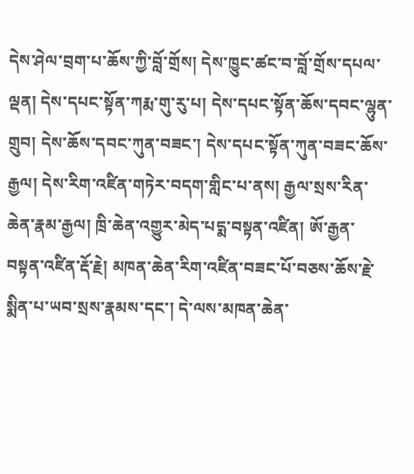དེས་ཤེལ་བྲག་པ་ཆོས་ཀྱི་བློ་གྲོས། དེས་ཁྱུང་ཚང་བ་བློ་གྲོས་དཔལ་ལྡན། དེས་དཔང་སྟོན་ཀརྨ་གུ་རུ་པ། དེས་དཔང་སྟོན་ཆོས་དབང་ལྷུན་གྲུབ། དེས་ཆོས་དབང་ཀུན་བཟང་། དེས་དཔང་སྟོན་ཀུན་བཟང་ཆོས་རྒྱལ། དེས་རིག་འཛིན་གཏེར་བདག་གླིང་པ་ནས། རྒྱལ་སྲས་རིན་ཆེན་རྣམ་རྒྱལ། ཁྲི་ཆེན་འགྱུར་མེད་པདྨ་བསྟན་འཛིན། ཨོ་རྒྱན་བསྟན་འཛིན་རྡོ་རྗེ། མཁན་ཆེན་རིག་འཛིན་བཟང་པོ་བཅས་ཆོས་རྗེ་སྨིན་པ་ཡབ་སྲས་རྣམས་དང་། དེ་ལས་མཁན་ཆེན་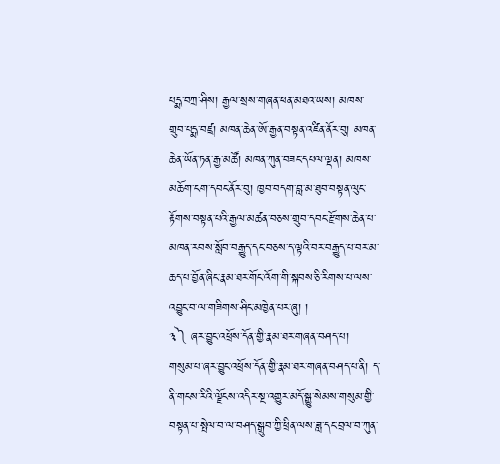པདྨ་བཀྲ་ཤིས། རྒྱལ་སྲས་གཞན་ཕན་མཐའ་ཡས། མཁས་གྲུབ་པདྨ་བཛྲ། མཁན་ཆེན་ཨོ་རྒྱན་བསྟན་འཛིན་ནོར་བུ། མཁན་ཆེན་ཡོན་ཏན་རྒྱ་མཚོ། མཁན་ཀུན་བཟང་དཔལ་ལྡན། མཁས་མཆོག་ངག་དབང་ནོར་བུ། ཁྱབ་བདག་བླ་མ་ཐུབ་བསྟན་ལུང་རྟོགས་བསྟན་པའི་རྒྱལ་མཚན་བཅས་གྲུབ་དབང་རྫོགས་ཆེན་པ་མཁན་རབས་སློབ་བརྒྱུད་དང་བཅས་ད་ལྟའི་བར་བརྒྱུད་པ་བར་མ་ཆད་པ་བྱོན་ཞིང་རྣམ་ཐར་གོང་འོག་གི་སྐབས་ཅི་རིགས་པ་ལས་འབྱུང་བ་ལ་གཟིགས་ཤིང་མཁྱེན་པར་ཞུ། །
༣༽ ཞར་བྱུང་འཕྲོས་དོན་གྱི་རྣམ་ཐར་གཞན་བཤད་པ།
གསུམ་པ་ཞར་བྱུང་འཕྲོས་དོན་གྱི་རྣམ་ཐར་གཞན་བཤད་པ་ནི། ད་ནི་གངས་རིའི་ལྗོངས་འདིར་སྔ་འགྱུར་མདོ་སྒྱུ་སེམས་གསུམ་གྱི་བསྟན་པ་སྤེལ་བ་ལ་བཤད་སྒྲུབ་ཀྱི་ཕྲིན་ལས་ཟླ་དང་བྲལ་བ་ཀུན་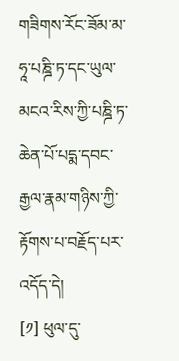གཟིགས་རོང་ཟོམ་མ་ཧཱ་པཎྜི་ཏ་དང་ཡུལ་མངའ་རིས་ཀྱི་པཎྜི་ཏ་ཆེན་པོ་པདྨ་དབང་རྒྱལ་རྣམ་གཉིས་ཀྱི་རྟོགས་པ་བརྗོད་པར་འདོད་དེ།
[༡] ཕུལ་དུ་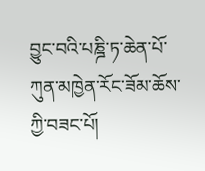བྱུང་བའི་པཎྜི་ཏ་ཆེན་པོ་ཀུན་མཁྱེན་རོང་ཟོམ་ཆོས་ཀྱི་བཟང་པོ།